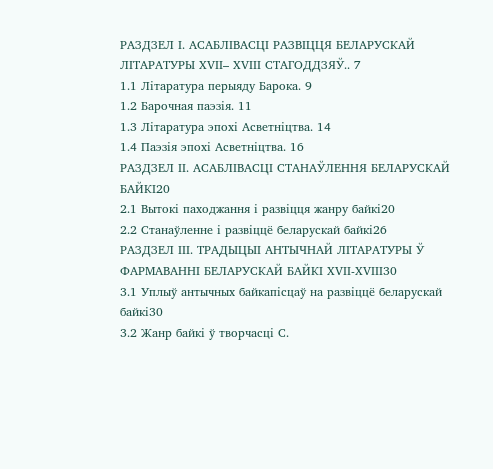РАЗДЗЕЛ І. АСАБЛІВАСЦІ РАЗВІЦЦЯ БЕЛАРУСКАЙ ЛІТАРАТУРЫ ХVІІ– ХVІІІ СТАГОДДЗЯЎ.. 7
1.1 Літаратура перыяду Барока. 9
1.2 Барочная паэзія. 11
1.3 Літаратура эпохі Асветніцтва. 14
1.4 Паэзія эпохі Асветніцтва. 16
РАЗДЗЕЛ ІІ. АСАБЛІВАСЦІ СТАНАЎЛЕННЯ БЕЛАРУСКАЙ
БАЙКІ20
2.1 Вытокі паходжання і развіцця жанру байкі20
2.2 Станаўленне і развіццё беларускай байкі26
РАЗДЗЕЛ ІІІ. ТРАДЫЦЫІ АНТЫЧНАЙ ЛІТАРАТУРЫ Ў ФАРМАВАННІ БЕЛАРУСКАЙ БАЙКІ ХVІІ-ХVІІІ30
3.1 Уплыў антычных байкапісцаў на развіццё беларускай байкі30
3.2 Жанр байкі ў творчасці С.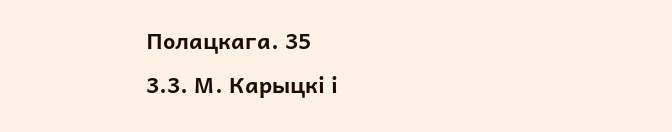Полацкага. 35
3.3. М. Карыцкі і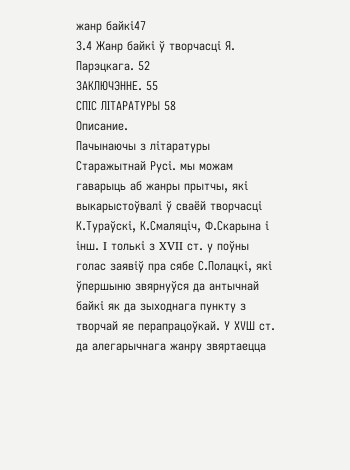жанр байкі47
3.4 Жанр байкі ў творчасці Я. Парэцкага. 52
ЗАКЛЮЧЭННЕ. 55
СПІС ЛІТАРАТУРЫ 58
Описание.
Пачынаючы з літаратуры Старажытнай Русі. мы можам гаварыць аб жанры прытчы, які выкарыстоўвалі ў сваёй творчасці К.Тураўскі, К.Смаляціч, Ф.Скарына і інш. I толькі з XVII ст. у поўны голас заявіў пра сябе С.Полацкі, які ўпершыню звярнуўся да антычнай байкі як да зыходнага пункту з творчай яе перапрацоўкай. У ХVШ ст. да алегарычнага жанру звяртаецца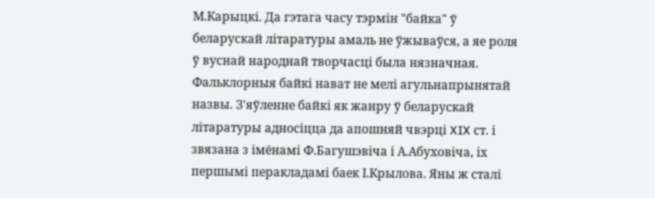М.Карыцкі. Да гэтага часу тэрмін "байка" ў беларускай літаратуры амаль не ўжываўся, а яе роля ў вуснай народнай творчасці была нязначная. Фальклорныя байкі нават не мелі агульнапрынятай назвы. З'яўленне байкі як жанру ў беларускай літаратуры адносіцца да апошняй чвэрці XIX ст. і звязана з імёнамі Ф.Багушэвіча і А.Абуховіча, іх першымі перакладамі баек І.Крылова. Яны ж сталі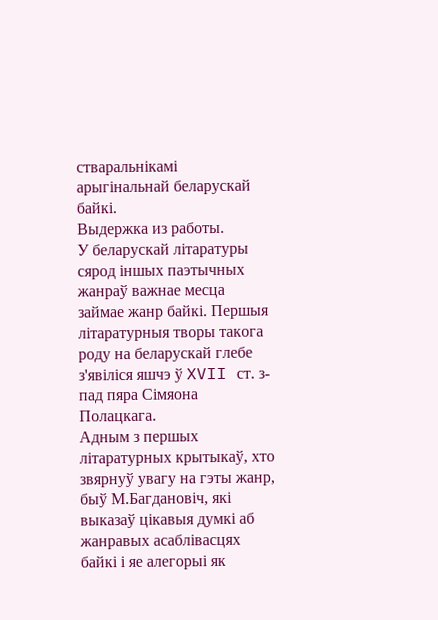стваральнікамі арыгінальнай беларускай байкі.
Выдержка из работы.
У беларускай літаратуры сярод іншых паэтычных жанраў важнае месца займае жанр байкі. Першыя літаратурныя творы такога роду на беларускай глебе з'явіліся яшчэ ў XVII ст. з-пад пяра Сімяона Полацкага.
Адным з першых літаратурных крытыкаў, хто звярнуў увагу на гэты жанр, быў М.Багдановіч, які выказаў цікавыя думкі аб жанравых асаблівасцях байкі і яе алегорыі як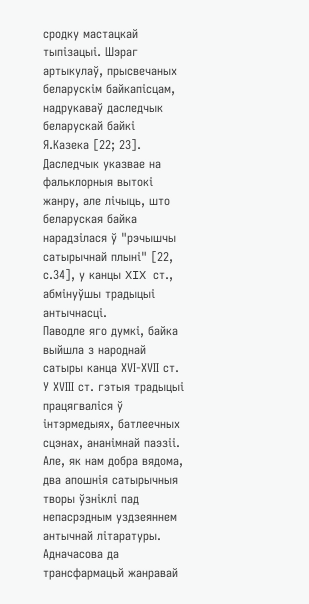сродку мастацкай тыпізацыі. Шэраг артыкулаў, прысвечаных беларускім байкапісцам, надрукаваў даследчык беларускай байкі Я.Казека [22; 23]. Даследчык указвае на фальклорныя вытокі жанру, але лічыць, што беларуская байка нарадзілася ў "рэчышчы сатырычнай плыні" [22, с.34], у канцы XIX ст., абмінуўшы традыцыі антычнасці.
Паводле яго думкі, байка выйшла з народнай сатыры канца ХVІ-ХVІІ ст. У ХVІІІ ст. гэтыя традыцыі працягваліся ў інтэрмедыях, батлеечных сцэнах, ананімнай паэзіі. Але, як нам добра вядома, два апошнія сатырычныя творы ўзніклі пад непасрэдным уздзеяннем антычнай літаратуры. Адначасова да трансфармацьй жанравай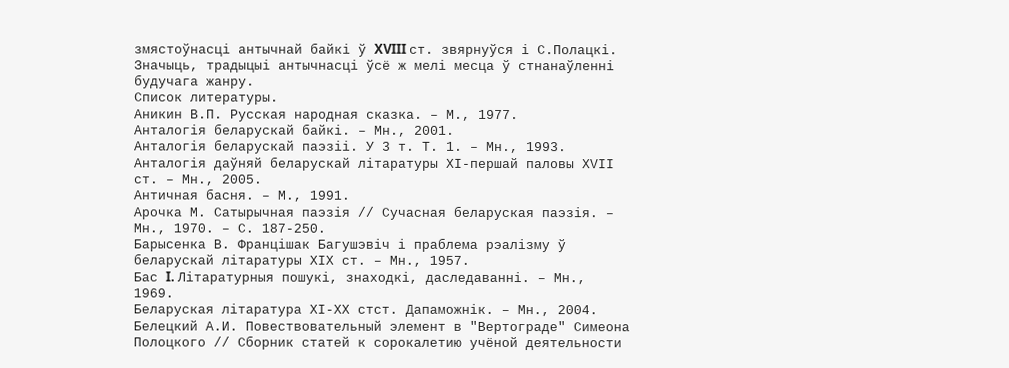змястоўнасці антычнай байкі ў XVIII ст. звярнуўся і С.Полацкі. Значыць, традыцыі антычнасці ўсё ж мелі месца ў стнанаўленні будучага жанру.
Список литературы.
Аникин В.П. Русская народная сказка. – М., 1977.
Анталогія беларускай байкі. – Мн., 2001.
Анталогія беларускай паэзіі. У 3 т. Т. 1. – Мн., 1993.
Анталогія даўняй беларускай літаратуры ХІ-першай паловы ХVІІ ст. – Мн., 2005.
Античная басня. – М., 1991.
Арочка М. Сатырычная паэзія // Сучасная беларуская паэзія. – Мн., 1970. – С. 187-250.
Барысенка В. Францішак Багушэвіч і праблема рэалізму ў беларускай літаратуры ХІХ ст. – Мн., 1957.
Бас I. Літаратурныя пошукі, знаходкі, даследаванні. – Мн., 1969.
Беларуская літаратура ХІ-ХХ стст. Дапаможнік. – Мн., 2004.
Белецкий А.И. Повествовательный элемент в "Вертограде" Симеона Полоцкого // Сборник статей к сорокалетию учёной деятельности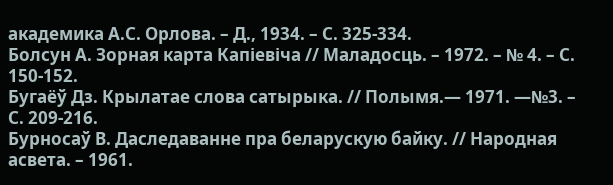академика А.С. Орлова. – Д., 1934. – С. 325-334.
Болсун А. Зорная карта Капіевіча // Маладосць. – 1972. – № 4. – С. 150-152.
Бугаёў Дз. Крылатае слова сатырыка. // Полымя.— 1971. —№3. – С. 209-216.
Бурносаў В. Даследаванне пра беларускую байку. // Народная асвета. – 1961.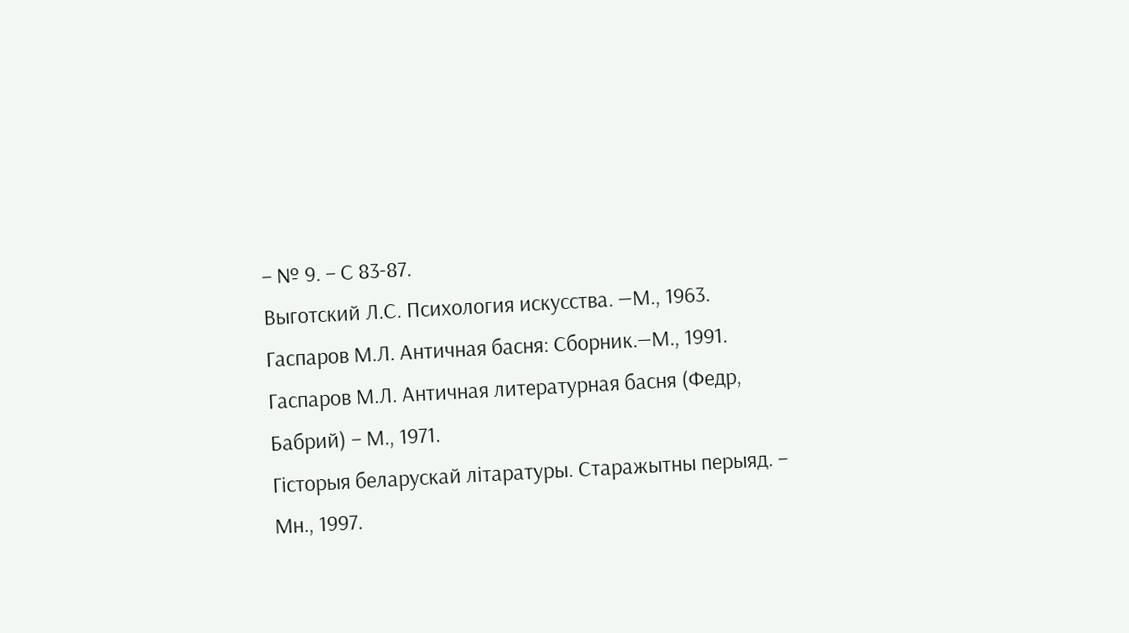– № 9. – С 83-87.
Выготский Л.С. Психология искусства. —М., 1963.
Гаспаров М.Л. Античная басня: Сборник.—М., 1991.
Гаспаров М.Л. Античная литературная басня (Федр, Бабрий) – М., 1971.
Гісторыя беларускай літаратуры. Старажытны перыяд. – Мн., 1997.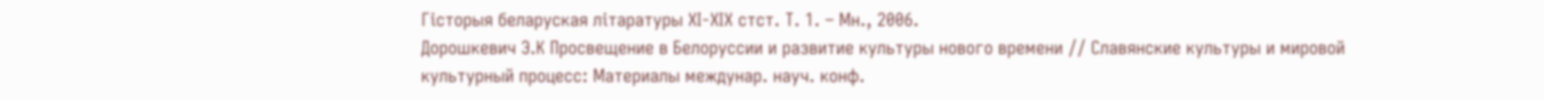Гісторыя беларуская літаратуры ХІ-ХІХ стст. Т. 1. – Мн., 2006.
Дорошкевич Э.К Просвещение в Белоруссии и развитие культуры нового времени // Славянские культуры и мировой культурный процесс: Материалы междунар. науч. конф.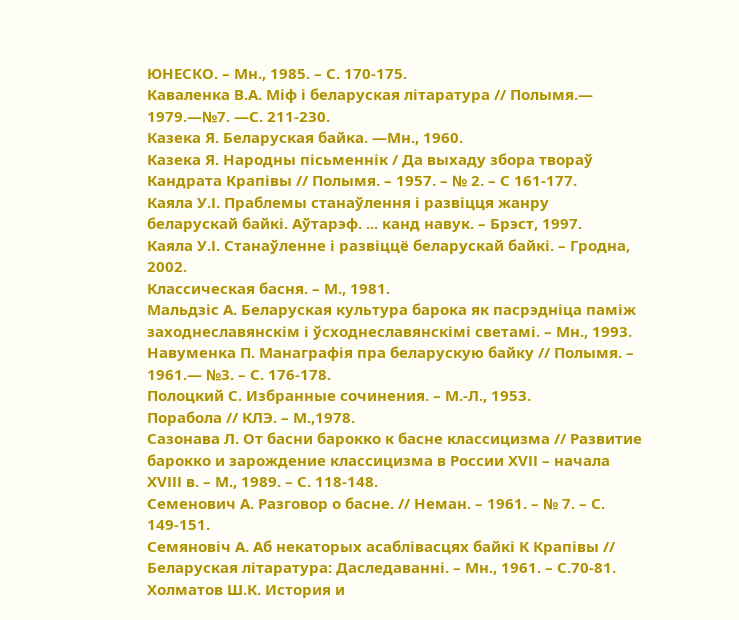ЮНЕСКО. – Мн., 1985. – С. 170-175.
Каваленка В.А. Міф і беларуская літаратура // Полымя.— 1979.—№7. —С. 211-230.
Казека Я. Беларуская байка. —Мн., 1960.
Казека Я. Народны пісьменнік / Да выхаду збора твораў Кандрата Крапівы // Полымя. – 1957. – № 2. – С 161-177.
Каяла У.І. Праблемы станаўлення і развіцця жанру беларускай байкі. Аўтарэф. ... канд навук. – Брэст, 1997.
Каяла У.І. Станаўленне і развіццё беларускай байкі. – Гродна, 2002.
Классическая басня. – М., 1981.
Мальдзіс А. Беларуская культура барока як пасрэдніца паміж заходнеславянскім і ўсходнеславянскімі светамі. – Мн., 1993.
Навуменка П. Манаграфія пра беларускую байку // Полымя. – 1961.— №3. – С. 176-178.
Полоцкий С. Избранные сочинения. – М.-Л., 1953.
Порабола // КЛЭ. – М.,1978.
Сазонава Л. От басни барокко к басне классицизма // Развитие барокко и зарождение классицизма в России ХVІІ – начала ХVІІІ в. – М., 1989. – С. 118-148.
Семенович А. Разговор о басне. // Неман. – 1961. – № 7. – С. 149-151.
Семяновіч А. Аб некаторых асаблівасцях байкі К Крапівы // Беларуская літаратура: Даследаванні. – Мн., 1961. – С.70-81.
Холматов Ш.К. История и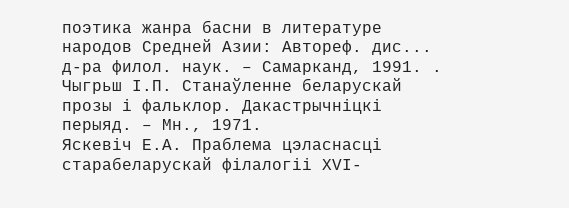поэтика жанра басни в литературе народов Средней Азии: Автореф. дис... д-ра филол. наук. – Самарканд, 1991. .
Чыгрьш І.П. Станаўленне беларускай прозы і фальклор. Дакастрычніцкі перыяд. – Мн., 1971.
Яскевіч Е.А. Праблема цэласнасці старабеларускай філалогіі ХVІ-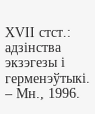ХVІІ стст.: адзінства экзэгезы і герменэўтыкі. – Мн., 1996.